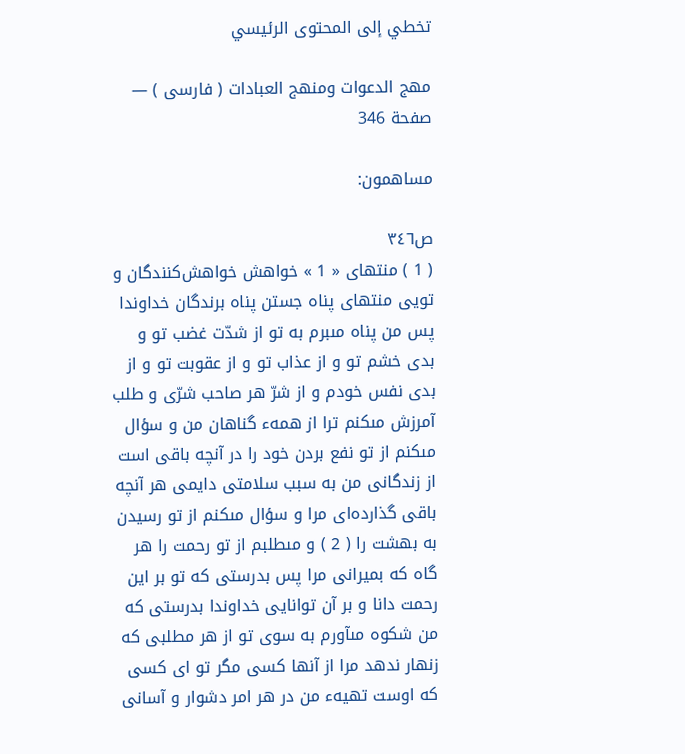تخطي إلى المحتوى الرئيسي

مهج الدعوات ومنهج العبادات ( فارسى ) — صفحة 346

مساهمون:

ص٣٤٦
( 1 ) منتهاى « 1 » خواهش خواهش‌كنندگان و تويى منتهاى پناه جستن پناه برندگان خداوندا پس من پناه مىبرم به تو از شدّت غضب تو و بدى خشم تو و از عذاب تو و از عقوبت تو و از بدى نفس خودم و از شرّ هر صاحب شرّى و طلب آمرزش مىكنم ترا از همهء گناهان من و سؤال مىكنم از تو نفع بردن خود را در آنچه باقى است از زندگانى من به سبب سلامتى دايمى هر آنچه باقى گذارده‌اى مرا و سؤال مىكنم از تو رسيدن به بهشت را ( 2 ) و مىطلبم از تو رحمت را هر گاه كه بميرانى مرا پس بدرستى كه تو بر اين رحمت دانا و بر آن توانايى خداوندا بدرستى كه من شكوه مىآورم به سوى تو از هر مطلبى كه زنهار ندهد مرا از آنها كسى مگر تو اى كسى كه اوست تهيهء من در هر امر دشوار و آسانى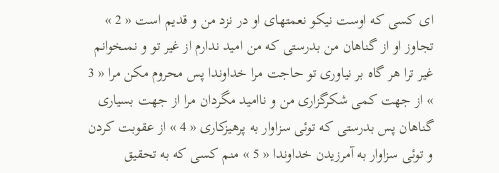اى كسى كه اوست نيكو نعمتهاى او در نزد من و قديم است « 2 » تجاوز او از گناهان من بدرستى كه من اميد ندارم از غير تو و نمىخوانم غير ترا هر گاه بر نياورى تو حاجت مرا خداوندا پس محروم مكن مرا « 3 » از جهت كمى شكرگزارى من و نااميد مگردان مرا از جهت بسيارى گناهان پس بدرستى كه توئى سزاوار به پرهيزكارى « 4 » از عقوبت كردن و توئى سزاوار به آمرزيدن خداوندا « 5 » منم كسى كه به تحقيق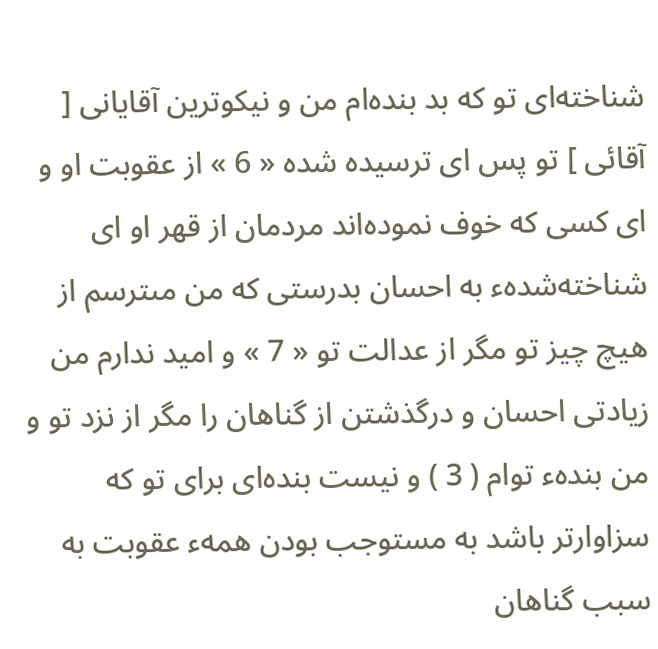شناخته‌اى تو كه بد بنده‌ام من و نيكوترين آقايانى [ آقائى ] تو پس اى ترسيده شده « 6 » از عقوبت او و اى كسى كه خوف نموده‌اند مردمان از قهر او اى شناخته‌شدهء به احسان بدرستى كه من مىترسم از هيچ چيز تو مگر از عدالت تو « 7 » و اميد ندارم من زيادتى احسان و درگذشتن از گناهان را مگر از نزد تو و من بندهء توام ( 3 ) و نيست بنده‌اى براى تو كه سزاوارتر باشد به مستوجب بودن همهء عقوبت به سبب گناهان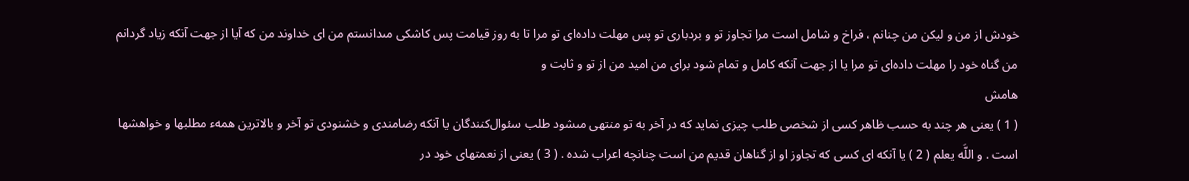خودش از من و ليكن من چنانم ، فراخ و شامل است مرا تجاوز تو و بردبارى تو پس مهلت داده‌اى تو مرا تا به روز قيامت پس كاشكى مىدانستم من اى خداوند من كه آيا از جهت آنكه زياد گردانم من گناه خود را مهلت داده‌اى تو مرا يا از جهت آنكه كامل و تمام شود براى من اميد من از تو و ثابت و
هامش
( 1 ) يعنى هر چند به حسب ظاهر كسى از شخصى طلب چيزى نمايد كه در آخر به تو منتهى مىشود طلب سئوال‌كنندگان يا آنكه رضامندى و خشنودى تو آخر و بالاترين همهء مطلبها و خواهشها است . و اللَّه يعلم ( 2 ) يا آنكه اى كسى كه تجاوز او از گناهان قديم من است چنانچه اعراب شده . ( 3 ) يعنى از نعمتهاى خود در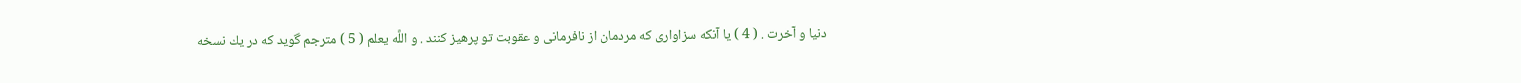دنيا و آخرت . ( 4 ) يا آنكه سزاوارى كه مردمان از نافرمانى و عقوبت تو پرهيز كنند . و اللَّه يعلم ( 5 ) مترجم گويد كه در يك نسخه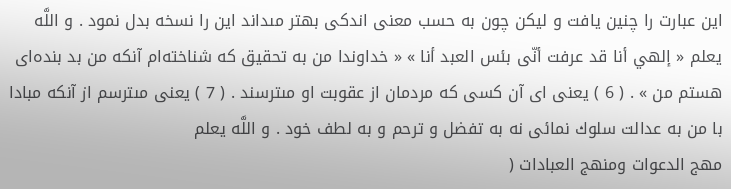اين عبارت را چنين يافت و ليكن چون به حسب معنى اندكى بهتر مىداند اين را نسخه بدل نمود . و اللَّه يعلم « إلهي أنا قد عرفت أنّى بئس العبد أنا » « خداوندا من به تحقيق كه شناخته‌ام آنكه من بد بنده‌اى هستم من » . ( 6 ) يعنى اى آن كسى كه مردمان از عقوبت او مىترسند . ( 7 ) يعنى مىترسم از آنكه مبادا با من به عدالت سلوك نمائى نه به تفضل و ترحم و به لطف خود . و اللَّه يعلم
مهج الدعوات ومنهج العبادات (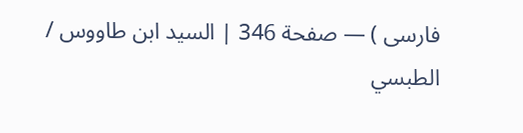فارسى ) — صفحة 346 | السيد ابن طاووس / الطبسي